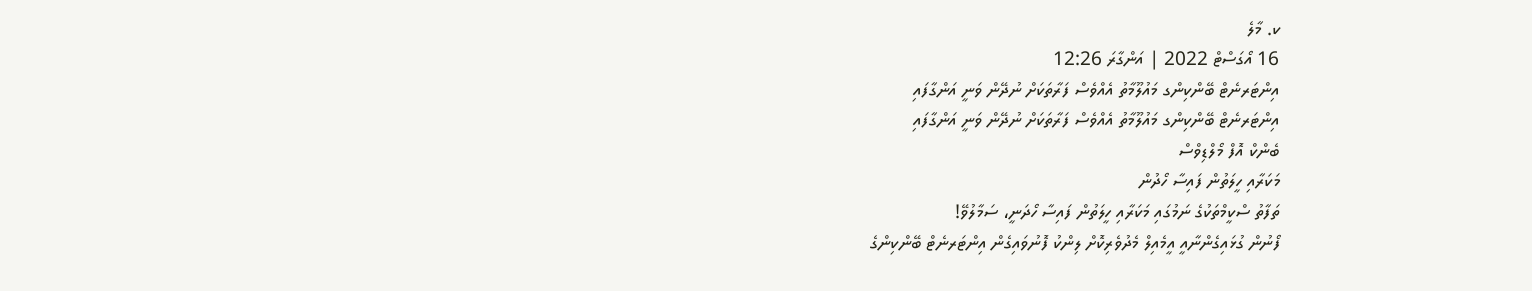ކ. މާލެ
16 އޯގަސްޓް 2022 | އަންގާރަ 12:26
އިންޓަރނެޓް ބޭންކިންގ މައުލޫމާތު އެއްވެސް ފަރާތަކަށް ނުދޭން ވަނީ އަންގާފައި
އިންޓަރނެޓް ބޭންކިންގ މައުލޫމާތު އެއްވެސް ފަރާތަކަށް ނުދޭން ވަނީ އަންގާފައި
ބެންކް އޮފް މޯލްޑިވްސް
މަކަރާއި ހީލަތުން ފައިސާ ހޯދުން
ތަފާތު ސްކީމްތަކުގެ ނަމުގައި މަކަރާއި ހީލަތުން ފައިސާ ހޯދަނީ، ސަމާލުވޭ!
ފޯނުން ގުޅައިގެންނާއީ އީމެއިލް މެދުވެރިކޮށް ލިންކު ފޮނުވައިގެން އިންޓަރނެޓް ބޭންކިންގެ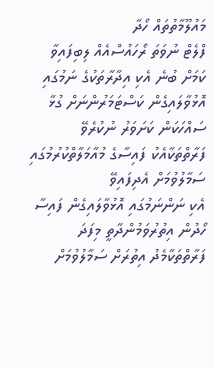މައުލޫމާތުތައް ހޯދާ
ފްލެޓް ނުވަތަ ރޯހައުސްއެއް ލިބިފައިވާ ކަމަށް ބުނެ އެކި އިދާރާތަކުގެ ނަމުގައި އޮޅުވާލައިގެން ކަސްޓަމަރުންނަށް ގުޅާ
ސައްހަކަން ކަށަވަރު ނުކުރެވޭ ފަރާތްތަކާއެކު ފައިސާގެ މުއާމަލާތްކުރުމުގައި ސަމާލުވުމަށް އެދިފައިވޭ
އެކި ނަންނަމުގައި އޮޅުވާލައިގެން ފައިސާ ހޯދުން އިތުރުވަމުންދާތީ މިފަދަ ފަރާތްތަކާމެދު އިތުރަށް ސަމާލުވުމަށް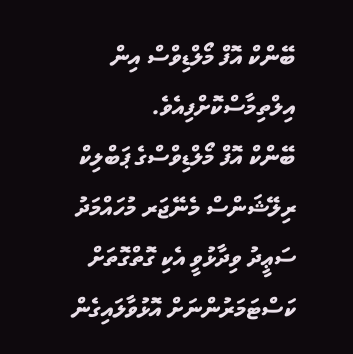ބޭންކް އޮފް މޯލްޑިވްސް އިން އިލްތިމާސްކޮށްފިއެވެ.
ބޭންކް އޮފް މޯލްޑިވްސްގެ ޕަބްލިކް ރިލޭޝަންސް މެނޭޖަރ މުހައްމަދު ސަޢީދު ވިދާޅުވީ އެކި ގޮތްގޮތަށް ކަސްޓަމަރުންނަށް އޮޅުވާލައިގެން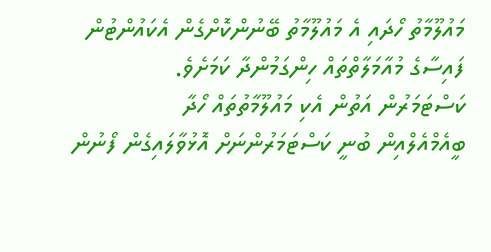މައުލޫމާތު ހޯދައި އެ މައުލޫމާތު ބޭނުންކޮށްގެން އެކައުންޓުން ފައިސާގެ މުއާމަލާތްތައް ހިންގަމުންދާ ކަމަށެވެ.
ކަސްޓަމަރުން އަތުން އެކި މައުލޫމާތުތައް ހޯދާ
ބީއެމްއެލްއިން ބުނީ ކަސްޓަމަރުންނަށް އޮޅުވާލައިގެން ފޯނުން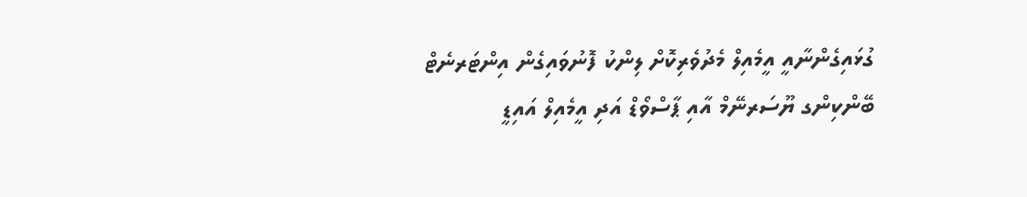ގުޅައިގެންނާއީ އީމެއިލް މެދުވެރިކޮށް ލިންކު ފޮނުވައިގެން އިންޓަރނެޓް ބޭންކިންގ ޔޫސަރނޭމް އާއި ޕާސްވޯޑް އަދި އީމެއިލް އައިޑީ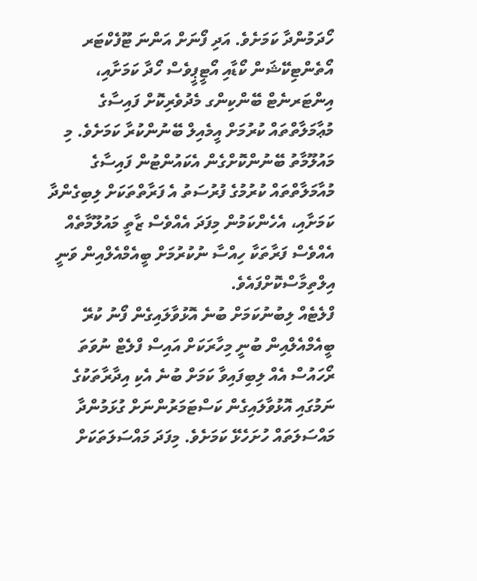ހޯދަމުންދާ ކަމަށެވެ. އަދި ފޯނަށް އަންނަ ޓޫފެކްޓަރ އޯތެންޓިކޭޝަން ކޯޑާއި އޯޓީޕީވެސް ހޯދާ ކަމަށާއި، އިންޓަރނެޓް ބޭންކިންގ މެދުވެރިކޮށް ފައިސާގެ މުޢާމަލާތްތައް ކުރުމަށް އީމެއިލް ބޭނުންކުރާ ކަމަށެވެ. މި މައުލޫމާތު ބޭނުންކޮށްގެން އެކައުންޓުން ފައިސާގެ މުއާމަލާތްތައް ކުރުމުގެ ފުރުސަތު އެ ފަރާތްތަކަށް ލިބިގެންދާ ކަމަށާއި، އެހެންކަމުން މިފަދަ އެއްވެސް ޒާތީ މައުލޫމާތެއް އެއްވެސް ފަރާތަކާ ހިއްސާ ނުކުރުމަށް ބީއެމްއެލްއިން ވަނީ އިލްތިމާސްކޮށްފައެވެ.
ފްލެޓެއް ލިބުނުކަމަށް ބުނެ އޮޅުވާލައިގެން ފޯނު ކުރޭ
ބީއެމްއެލްއިން ބުނީ މިހާރަކަށް އައިސް ފްލެޓް ނުވަތަ ރޯހައުސް އެއް ލިބިފައިވާ ކަމަށް ބުނެ އެކި އިދާރާތަކުގެ ނަމުގައި އޮޅުވާލައިގެން ކަސްޓަމަރުންނަށް ގުޅަމުންދާ މައްސަލަތައް ހުށަހެޅޭ ކަމަށެވެ. މިފަދަ މައްސަލަތަކަށް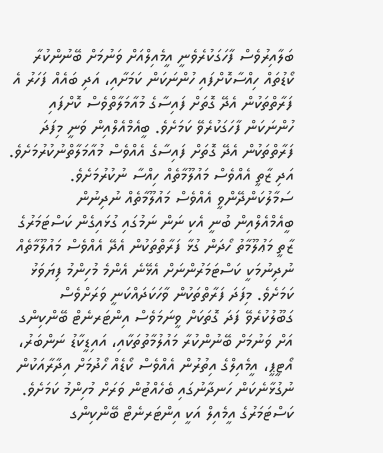ބަލާއިރުވެސް ފާހަގަކުރެވެނީ އީމެއިލްއަށް ވަނުމަށް ބޭނުންކުރާ ކޯޑުތައް ހިއްސާކޮށްފައި ހުންނަކަން ކަމަށާއި، އަދި ބައެއް ފަހަރު އެ ފަރާތްތަކުން އެދޭ ގޮތަށް ފައިސާގެ މުއާމަލާތްވެސް ކޮށްފައި ހުންނަކަން ފާހަގަކުރެވޭ ކަމަށެވެ. ބީއެމްއެލްއިން ވަނީ މިފަދަ ފަރާތްތަކުން އެދޭ ގޮތަށް ފައިސާގެ އެއްވެސް މުއާމަލާތްނުކުރުމަށެވެ. އަދި ޒާތީ އެއްވެސް މައުލޫމާތެއް ހިއްސާ ނުކުރުމަށެވެ.
ސަމާލުކަންދޭންވީ އެއްވެސް މައުލޫމާތެއް ނުދިނުން
ބީއެމްއެލްއިން ބުނީ އެކި ނަން ނަމުގައި ގުޅައިގެން ކަސްޓަމަރުގެ ޒާތީ މަޢުލޫމާތު ހޯދަން ގުޅާ ފަރާތްތަކުން އެދޭ އެއްވެސް މައުލޫމާތެއް ނުދިނުމަކީ ކަސްޓަމަރުންނަށް އެޅޭނެ އެންމެ މުހިންމު ފިޔަވަޅު ކަމަށެވެ. މިފަދަ ފަރާތްތަކުން ވާހަކަދައްކަނީ ވަރަށްވެސް ގަބޫލުކުރެވޭ ފަދަ ގޮތަކަށް ވީނަމަވެސް އިންޓަރނެޓް ބޭންކިންގ އަށް ވަނުމަށް ބޭނުންކުރާ މައުލުމާތުތަކާއި، އައިޑީކާޑު ނަންބަރު، އޯޓީޕީ، އީމެއިލްގެ އިތުރުން އެއްވެސް ކޯޑެއް ހޯދުމަށް އިދާރާއަކުން ނުގުޅާނެކަން ހަނދާނުގައި ބެހެއްޓުން ވަރަށް މުހިންމު ކަމަށެވެ. ކަސްޓަމަރުގެ އީމެއިލް އަކީ އިންޓަރނެޓް ބޭންކިންގ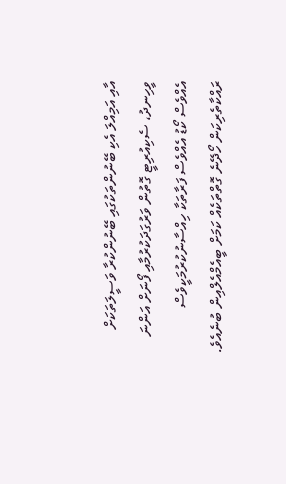އާއި އަމިއްލަ އެކި ބޭނުންތަކުގައި ބޭނުންކުރާ ވަސީލަތަކަށް ވީހިނދު، ސެކިއުރިޓީ ގޮތުން ވަރުގަދަކުރުމާއި ފޯނަށް އަންނަ އެއްވެސް ކޯޑު އެއްވެސް ފަރާތަކާ ހިއްސާނުކުރުމަކީވެސް ރައްކާތެރިކަން ހޯދޭނެ ގޮތްތަކެއް ކަމަށް ބީއެމްއެލްއިން ބުނެއެވެ.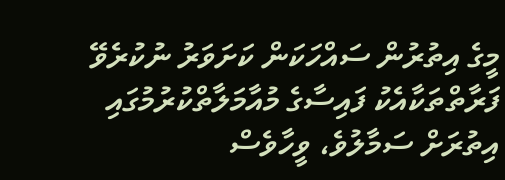މީގެ އިތުރުން ސައްހަކަން ކަށަވަރު ނުކުރެވޭ ފަރާތްތަކާއެކު ފައިސާގެ މުއާމަލާތްކުރުމުގައި އިތުރަށް ސަމާލުވެ، ވީހާވެސް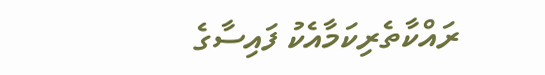ރައްކާތެރިކަމާއެކު ފައިސާގެ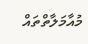މުއާމަލާތްތައް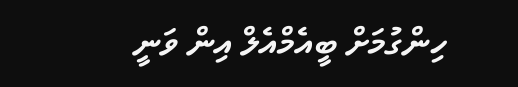ހިންގުމަށް ބީއެމްއެލް އިން ވަނީ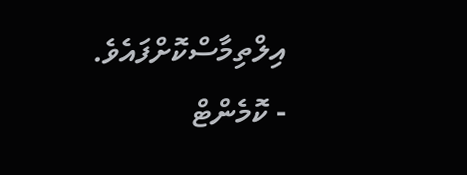އިލްތިމާސްކޮށްފައެވެ.
- ކޮމެންޓް